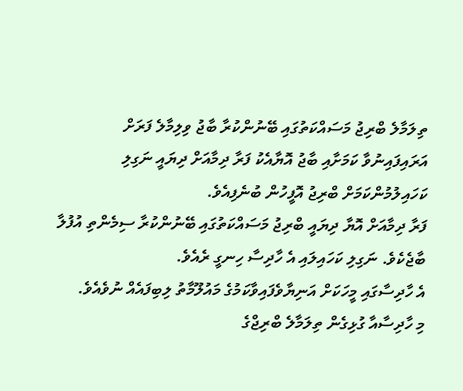ތިލަމާލެ ބްރިޖު މަސައްކަތުގައި ބޭނުންކުރާ ބާޖު ވިލިމާލެ ފަރަށް އަރައިފައިނުވާ ކަމަށާއި ބާޖު އޮޔާއެކު ފަރާ ދިމާއަށް ދިޔައީ ނަގިލި ކަހައިލުމުންކަމަށް ބްރިޖު އޮފީހުން ބުނެފިއެވެ.
ފަރާ ދިމާއަށް އޮޔާ ދިޔައީ ބްރިޖު މަސައްކަތުގައި ބޭނުންކުރާ ސިމެންތި އުފުލާ ބާޖެކެވެ. ނަގިލި ކަހައިލައި އެ ހާދިސާ ހިނގީ ރެއެވެ.
އެ ހާދިސާގައި މީހަކަށް އަނިޔާވެފައިވާކަމުގެ މައުލޫމާތު ލިބިފައެއް ނުވެއެވެ.
މި ހާދިސާއާ ގުޅިގެން ތިލަމާލެ ބްރިޖްގެ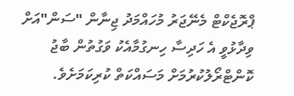ޕްރޮޖެކްޓް މެނޭޖަރު މުހައްމަދު ޖިނާން "ސަން"އަށް ވިދާޅުވީ އެ ހަދިސާ ހިނގުމާއެކު ވަގުތުން ބާޖު ކޮންޓްރޯލުކުރުމަށް މަސައްކަތް ކުރިކަމަށެވެ.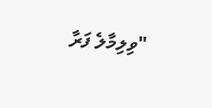"ވިލިމާލެ ފަރާ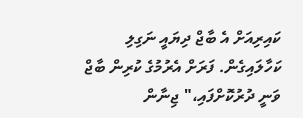ކައިރިއަށް އެ ބާޖް ދިޔައީ ނަގިލި ކަހާލައިގެން. ފަރަށް އެރުމުގެ ކުރިން ބާޖް ވަނީ ދުރުކޮށްފައި،" ޖިނާން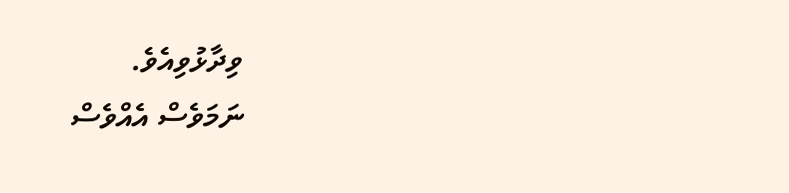ވިދާޅުވިއެވެ.
ނަމަވެސް އެއްވެސް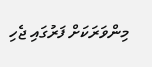މިންވަރަކަށް ފަރުގައި ޖެހި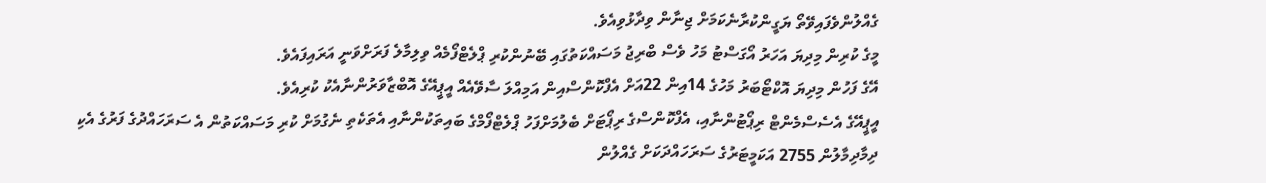ގެއްލުންވެފައިވޭތޯ ޔަގީންކުރާނެކަމަށް ޖިނާން ވިދާޅުވިއެވެ.
މީގެ ކުރިން މިދިޔަ އަހަރު އޯގަސްޓު މަހު ވެސް ބްރިޖު މަސައްކަތުގައި ބޭނުންކުރި ޕްލެޓްފޯމެއް ވިލިމާލެ ފަރަށްވަނީ އަރައިފައެވެ.
އޭގެ ފަހުން މިދިޔަ އޮކްޓޯބަރު މަހުގެ 14އިން 22އަށް އެފްކޮންސްއިން އަމިއްލަ ސާވޭއެއް އީޕީއޭގެ އޮބްޒާވަރުންނާއެކު ކުރިއެވެ.
އީޕީއޭގެ އެސެސްމެންޓް ރިޕޯޓުންނާއި، އެފްކޮންސްގެ ރިޕޯޓަށް ބެލުމަށްފަހު ޕްލެޓްފޯމްގެ ބައިތަކުންނާއި އެތަކެތި ނެގުމަށް ކުރި މަސައްކަތުން އެ ސަރަހައްދުގެ ފަރުގެ އެކި ދިމާދިމާލުން 2755 އަކަމީޓަރުގެ ސަރަހައްދަކަށް ގެއްލުން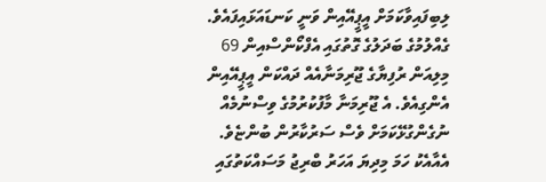ލިބިފައިވާކަމަށް އީޕީއޭއިން ވަނީ ކަނޑައަޅައިފައެވެ.
ގެއްލުމުގެ ބަދަލުގެ ގޮތުގައި އެފްކޯންސްއިން 69 މިލިއަން ރުފިޔާގެ ޖޫރިމަނާއެއް ދައްކަން އީޕީއޭއިން އެންގިއެވެ. އެ ޖޫރިމަނާ މާފުކުރުމުގެ ވިސްނުމެއް ނުގެންގުޅޭކަމަށް ވެސް ސަރުކާރުން ބުންޏެވެ.
އެއާއެކު ހަމަ މިދިޔަ އަހަރު ބްރިޖު މަސައްކަތުގައި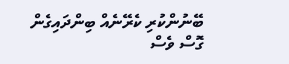ބޭނުންކުރި ކެރޭނެއް ބިންދައިގެން ގޮސް ވެސް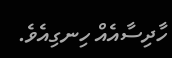ހާދިސާއެއް ހިނގިއެވެ.